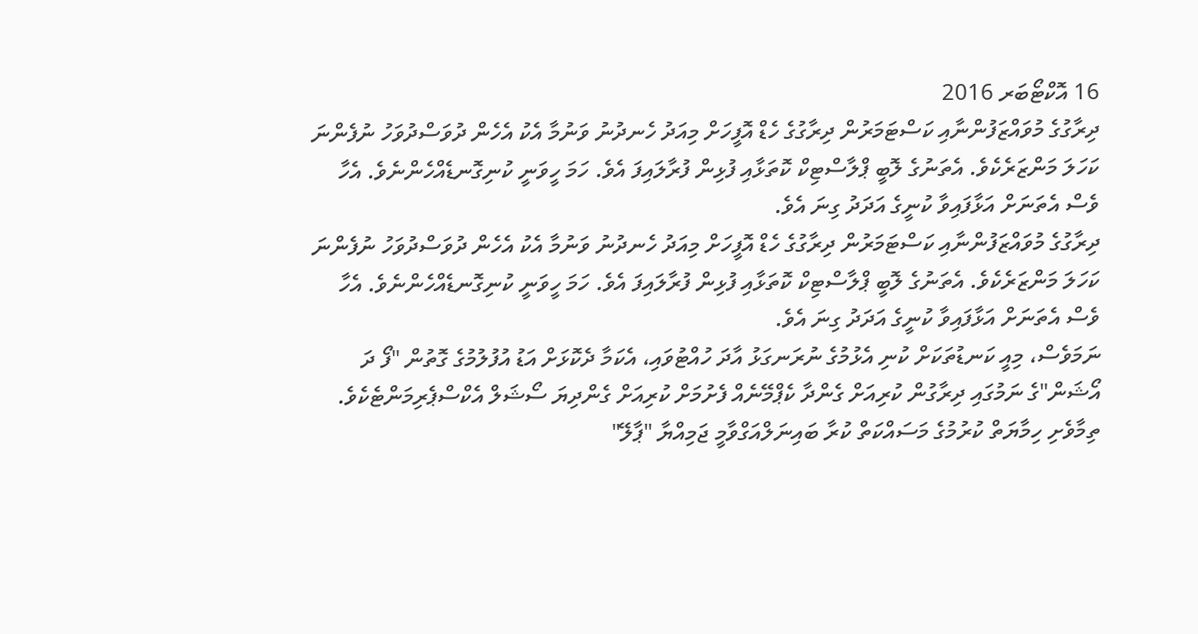16 އޮކްޓޯބަރ 2016
ދިރާގުގެ މުވައްޒަފުންނާއި ކަސްޓަމަރުން ދިރާގުގެ ހެޑް އޮފީހަށް މިއަދު ހެނދުނު ވަނުމާ އެކު އެހެން ދުވަސްދުވަހު ނުފެންނަ ކަހަލަ މަންޒަރެކެވެ. އެތަނުގެ ލޮބީ ޕްލާސްޓިކް ކޮތަޅާއި ފުޅިން ފުރާލައިފަ އެވެ. ހަމަ ހީވަނީ ކުނިގޮނޑެއްހެންނެވެ. އެހާ ވެސް އެތަނަށް އަޅާފައިވާ ކުނީގެ އަދަދު ގިނަ އެވެ.
ދިރާގުގެ މުވައްޒަފުންނާއި ކަސްޓަމަރުން ދިރާގުގެ ހެޑް އޮފީހަށް މިއަދު ހެނދުނު ވަނުމާ އެކު އެހެން ދުވަސްދުވަހު ނުފެންނަ ކަހަލަ މަންޒަރެކެވެ. އެތަނުގެ ލޮބީ ޕްލާސްޓިކް ކޮތަޅާއި ފުޅިން ފުރާލައިފަ އެވެ. ހަމަ ހީވަނީ ކުނިގޮނޑެއްހެންނެވެ. އެހާ ވެސް އެތަނަށް އަޅާފައިވާ ކުނީގެ އަދަދު ގިނަ އެވެ.
ނަމަވެސް، މިއީ ކަނޑުތަކަށް ކުނި އެޅުމުގެ ނުރަނގަޅު އާދަ ހުއްޓުވައި، އެކަމާ ދެކޮޅަށް އަޑު އުފުލުމުގެ ގޮތުން "ފޯ ދަ އޯޝަން"ގެ ނަމުގައި ދިރާގުން ކުރިއަށް ގެންދާ ކެޕްމޭނެއް ފެށުމަށް ކުރިއަށް ގެންދިޔަ ސޯޝަލް އެކްސްޕެރިމަންޓެކެވެ.
ތިމާވެށި ހިމާޔަތް ކުރުމުގެ މަސައްކަތް ކުރާ ބައިނަލްއަގްވާމީ ޖަމިއްޔާ "ޕާލޭ"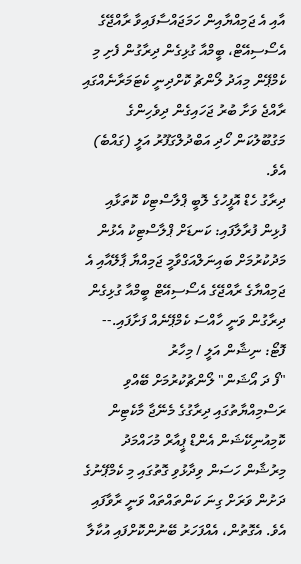އާއި އެ ޖަމިއްޔާއިން ހަމަޖައްސާފައިވާ ރާއްޖޭގެ އެސޯސިއޭޓް، ބީމްއާ ގުޅިގެން ދިރާގުން ފެށި މި ކެމްޕޭން މިއަދު ލޯންޗު ކޮށްދިނީ ކެޓަމަރާނެއްގައި ރާއްޖެ ވަށާ ބުރު ޖަހައިގެން ދިވެހިންގެ މަގުބޫލުކަން ހޯދި އަބްދުލްގަފޫރު އަލީ (ގައްބެ) އެވެ.
ދިރާގު ހެޑް އޮފީހުގެ ލޮބީ ޕްލާސްޓިކް ކޮތަޅާއި ފުޅިން ފުރާލާފައި: ކަނޑަށް ޕްލާސްޓިކު އެޅުން މަދުކުރުމަށް ބައިނަލްއަގްވާމީ ޖަމިއްޔާ ޕާލޭއާއި އެ ޖަމިއްޔާގެ ރާއްޖޭގެ އެސޯސިއޭޓް ބީމްއާ ގުޅިގެން ދިރާގުން ވަނީ ހާއްސަ ކެމްޕޭނެއް ފަށާފައި.-- ފޮޓޯ: ނިޝާން އަލީ / މިހާރު
"ފޯ ދަ އޯޝަން" ލޯންޗުކުރުމަށް ބޭއްވި ރަސްމިއްޔާތުގައި ދިރާގުގެ މެނޭޖާ މާކެޓިން ކޮމިއުނިކޭޝަން އެންޑް ޕީއާރް މުހައްމަދު މިރުޝާން ހަސަން ވިދާޅުވި ގޮތުގައި މި ކެމްޕޭނުގެ ދަށުން ވަރަށް ގިނަ ކަންތައްތައް ވަނީ ރާވާފައި އެވެ. އެގޮތުން، އެއްފަހަރު ބޭނުންކޮށްފައި އުކާލާ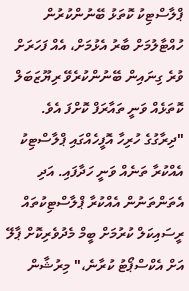ޕްލާސްޓިކު ކޮތަޅު ބޭނުންކުރުން ހުއްޓާލުމަށް ބާރު އެޅުމަށް، އެއް ފަހަރަށް ވުރެ ގިނައިން ބޭނުންކުރެވޭ ރިޔޫޒަބަލް ކޮތަޅެއް ވަނީ ތައާރަފް ކޮށްފަ އެވެ.
"ދިރާގުގެ ހުރިހާ އޮފީހެއްގައި ޕްލާސްޓިކު އެއްކުރާ ތަނެއް ވަނީ ހަދާފައި. އަދި އެތަންތަނުން އެއްކުރާ ޕްލާސްޓިކުތައް ރީސައިކަލް ކުރުމަށް ބީމް މެދުވެރިކޮށް ޕާލޭ އަށް އެކްސްޕޯޓު ކުރާނެ،" މިރުޝާން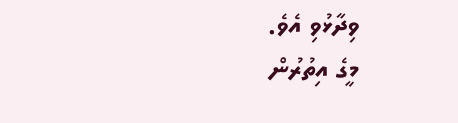ވިދާޅުވި އެވެ.
މީގެ އިތުރުން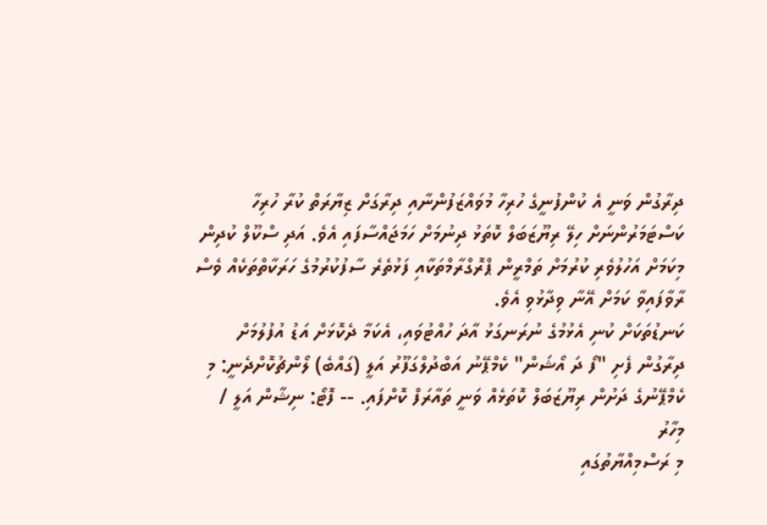ދިރާގުން ވަނީ އެ ކުންފުނީގެ ހުރިހާ މުވައްޒަފުންނާއި ދިރާގަށް ޒިޔާރަތް ކުރާ ހުރިހާ ކަސްޓަމަރުންނަށް ހިލޭ ރިޔޫޒަބަލް ކޮތަޅު ދިނުމަށް ހަމަޖައްސާފައި އެވެ. އަދި ސްކޫލް ކުދިން މިކަމަށް އަހުލުވެރި ކުރުމަށް ތަމްރީން ޕްރޮގްރާމްތަކާއި ފަޅުތެރެ ސާފުކުރުމުގެ ހަރަކާތްތަކެއް ވެސް ރާވާފައިވާ ކަމަށް އޭނާ ވިދާޅުވި އެވެ.
ކަނޑުތަކަށް ކުނި އެޅުމުގެ ނުރަނގަޅު އާދަ ހުއްޓުވައި، އެކަމާ ދެކޮޅަށް އަޑު އުފުލުމަށް ދިރާގުން ފެށި "ފޯ ދަ އޯޝަން" ކެމްޕޭނު އަބްދުލްގަފޫރު އަލީ (ގައްބެ) ލޯންޗުކޮށްދެނީ: މި ކެމްޕޭނުގެ ދަށުން ރިޔޫޒަބަލް ކޮތަޅެއް ވަނީ ތައާރަފް ކޮށްފައި. -- ފޮޓޯ: ނިޝާން އަލީ / މިހާރު
މި ރަސްމިއްޔާތުގައި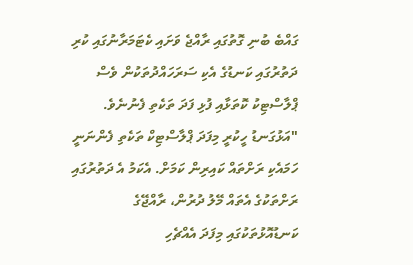ގައްބެ ބުނި ގޮތުގައި ރާއްޖެ ވަށައި ކެޓަމަރާނުގައި ކުރި ދަތުރުގައި ކަނޑުގެ އެކި ސަރަހައްދުތަކުން ވެސް ޕްލާސްޓިކު ކޮތަޅާއި ފުޅި ފަދަ ތަކެތި ފެނުނެވެ.
"އަޅުގަނޑު ހީކުރީ މިފަދަ ޕްލާސްޓިކް ތަކެތި ފެންނަނީ ހަމައެކި ރަށްތައް ކައިރިން ކަމަށް. އެކަމު އެ ދަތުރުގައި ރަށްތަކުގެ އެތައް މޭލު ދުރުން، ރާއްޖޭގެ ކަނޑުއޮޅުތަކުގައި މިފަދަ އެއްޗެހި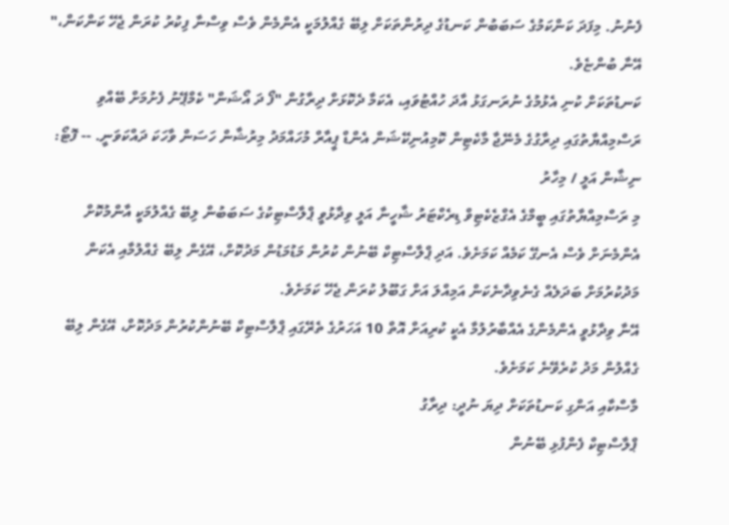ފެނުނު. މިފަދަ ކަންކަމުގެ ސަބަބުން ކަނޑުގެ ދިރުންތަކަށް ލިބޭ ގެއްލުމަކީ އެންމެން ވެސް ވިސްނާ ފިކުރު ކުރަން ޖެހޭ ކަންކަން،" އޭނާ ބުންޏެވެ.
ކަނޑުތަކަށް ކުނި އެޅުމުގެ ނުރަނގަޅު އާދަ ހުއްޓުވައި، އެކަމާ ދެކޮޅަށް ދިރާގުން "ފޯ ދަ އޯޝަން" ކެމްޕޭނު ފެށުމަށް ބޭއްވި ރަސްމިއްޔާތުގައި ދިރާގުގެ މެނޭޖާ މާކެޓިން ކޮމިއުނިކޭޝަން އެންޑް ޕީއާރް މުހައްމަދު މިރުޝާން ހަސަން ވާހަކަ ދައްކަވަނީ. -- ފޮޓޯ: ނިޝާން އަލީ / މިހާރު
މި ރަސްމިއްޔާތުގައި ބީމްގެ އެގްޒެކެޓިވް ޑިރެކްޓަރު ޝާހީނާ އަލީ ވިދާޅުވީ ޕްލާސްޓިކުގެ ސަބަބުން ލިބޭ ގެއްލުމަކީ އާންމުކޮށް އެންމެނަށް ވެސް އެނގޭ ކަމެއް ކަމަށެވެ. އަދި ޕްލާސްޓިކް ބޭނުން ކުރުން މަޑުމަޑުން މަދުކޮށް، އޭގެން ލިބޭ ގެއްލުމާއި އެކަން މަދުކުރުމަށް ބަދަލެއް ގެނެވިދާނެކަން އަމިއްލަ އަށް ގަބޫލު ކުރަން ޖެހޭ ކަމަށެވެ.
އޭނާ ވިދާޅުވީ އެންމެންގެ އެއްބާރުލުމާ އެކީ ކުރިއަށް އޮތް 10 އަހަރުގެ ތެރޭގައި ޕްލާސްޓިކް ބޭނުންކުރުން މަދުކޮށް، އޭގެން ލިބޭ ގެއްލުން މަދު ކުރެވޭނެ ކަމަށެވެ.
މާސްކާއި އަންގި ކަނޑުތަކަށް ދިޔަ ނުދީ: ދިރާގު
ޕްލާސްޓިކް ފެންފުޅި ބޭނުން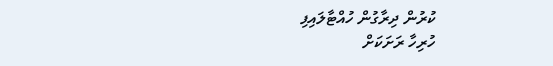ކުރުން ދިރާގުން ހުއްޓާލައިފި
ހުރިހާ ރަށަކަށް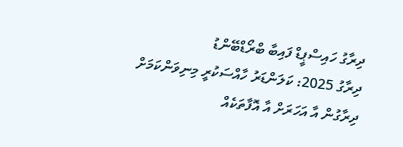ދިރާގު ހައިސްޕީޑް ފައިބާ ބްރޯޑްބޭންޑު
ދިރާގު 2025: ކަލަންޑަރު ހާއްސަކުރީ މިނިވަންކަމަށް
ދިރާގުން އާ އަހަރަށް އާ އޮފާތަކެއް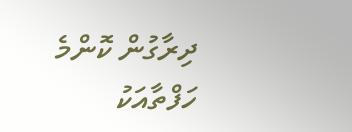ދިރާގުން ކޮންމެ ހަފްތާއަކު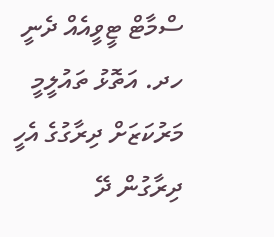ސްމާޓް ޓީވީއެއް ދެނީ
ހދ. އަތޮޅު ތައުލީމީ މަރުކަޒަށް ދިރާގުގެ އެހީ
ދިރާގުން ދޭ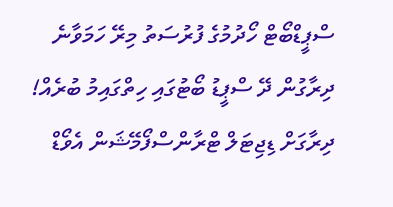ސްޕީޑްބޯޓް ހޯދުމުގެ ފުރުސަތު މިރޭ ހަމަވާނެ
ދިރާގުން ދޭ ސްޕީޑު ބޯޓުގައި ހިތްގައިމު ބުރެއް!
ދިރާގަށް ޑިޖިޓަލް ޓްރާންސްފޯމޭޝަން އެވޯޑް